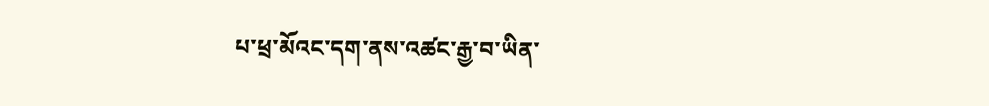པ་ཕྲ་མོའང་དག་ནས་འཚང་རྒྱ་བ་ཡིན་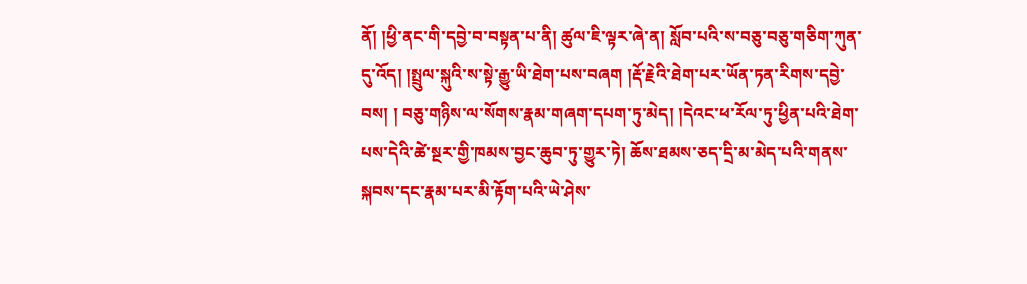ནོ། །ཕྱི་ནང་གི་དབྱེ་བ་བསྟན་པ་ནི། ཚུལ་ཇི་ལྟར་ཞེ་ན། སློབ་པའི་ས་བཅུ་བཅུ་གཅིག་ཀུན་དུ་འོད། །སྤྲུལ་སྐུའི་ས་སྟེ་རྒྱུ་ཡི་ཐེག་པས་བཞག །རྡོ་རྗེའི་ཐེག་པར་ཡོན་ཏན་རིགས་དབྱེ་བས། ། བཅུ་གཉིས་ལ་སོགས་རྣམ་གཞག་དཔག་ཏུ་མེད། །དེའང་ཕ་རོལ་ཏུ་ཕྱིན་པའི་ཐེག་པས་དེའི་ཚེ་སྔར་གྱི་ཁམས་བྱང་ཆུབ་ཏུ་གྱུར་ཏེ། ཆོས་ཐམས་ཅད་དྲི་མ་མེད་པའི་གནས་སྐབས་དང་རྣམ་པར་མི་རྟོག་པའི་ཡེ་ཤེས་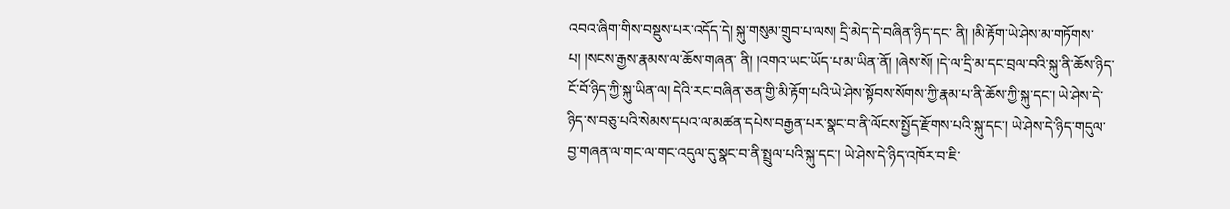འབའ་ཞིག་གིས་བསྡུས་པར་འདོད་དེ། སྐུ་གསུམ་གྲུབ་པ་ལས། དྲི་མེད་དེ་བཞིན་ཉིད་དང་ ནི། །མི་རྟོག་ཡེ་ཤེས་མ་གཏོགས་པ། །སངས་རྒྱས་རྣམས་ལ་ཆོས་གཞན་ ནི། །འགའ་ཡང་ཡོད་པ་མ་ཡིན་ནོ། །ཞེས་སོ། །དེ་ལ་དྲི་མ་དང་བྲལ་བའི་སྐུ་ནི་ཆོས་ཉིད་ངོ་བོ་ཉིད་ཀྱི་སྐུ་ཡིན་ལ། དེའི་རང་བཞིན་ཅན་གྱི་མི་རྟོག་པའི་ཡེ་ཤེས་སྟོབས་སོགས་ཀྱི་རྣམ་པ་ནི་ཆོས་ཀྱི་སྐུ་དང་། ཡེ་ཤེས་དེ་ཉིད་ས་བཅུ་པའི་སེམས་དཔའ་ལ་མཚན་དཔེས་བརྒྱན་པར་སྣང་བ་ནི་ལོངས་སྤྱོད་རྫོགས་པའི་སྐུ་དང་། ཡེ་ཤེས་དེ་ཉིད་གདུལ་བྱ་གཞན་ལ་གང་ལ་གང་འདུལ་དུ་སྣང་བ་ནི་སྤྲུལ་པའི་སྐུ་དང་། ཡེ་ཤེས་དེ་ཉིད་འཁོར་བ་ཇི་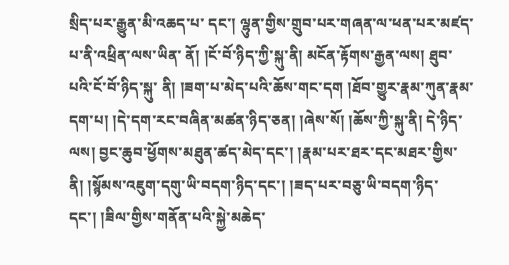སྲིད་པར་རྒྱུན་མི་འཆད་པ་ དང་། ལྷུན་གྱིས་གྲུབ་པར་གཞན་ལ་ཕན་པར་མཛད་པ་ནི་འཕྲིན་ལས་ཡིན་ ནོ། །ངོ་བོ་ཉིད་ཀྱི་སྐུ་ནི། མངོན་རྟོགས་རྒྱན་ལས། ཐུབ་པའི་ངོ་བོ་ཉིད་སྐུ་ ནི། །ཟག་པ་མེད་པའི་ཆོས་གང་དག །ཐོབ་གྱུར་རྣམ་ཀུན་རྣམ་དག་པ། །དེ་དག་རང་བཞིན་མཚན་ཉིད་ཅན། །ཞེས་སོ། །ཆོས་ཀྱི་སྐུ་ནི། དེ་ཉིད་ལས། བྱང་ཆུབ་ཕྱོགས་མཐུན་ཚད་མེད་དང་། །རྣམ་པར་ཐར་དང་མཐར་གྱིས་ ནི། །སྙོམས་འཇུག་དགུ་ཡི་བདག་ཉིད་དང་། །ཟད་པར་བཅུ་ཡི་བདག་ཉིད་དང་། །ཟིལ་གྱིས་གནོན་པའི་སྐྱེ་མཆེད་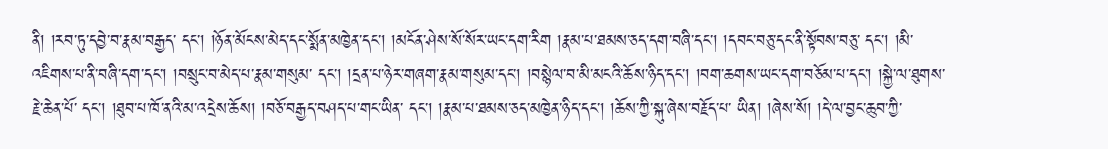ནི། །རབ་ཏུ་དབྱེ་བ་རྣམ་བརྒྱད་ དང་། །ཉོན་མོངས་མེད་དང་སྨོན་མཁྱེན་དང་། །མངོན་ཤེས་སོ་སོར་ཡང་དག་རིག །རྣམ་པ་ཐམས་ཅད་དག་བཞི་དང་། །དབང་བཅུ་དང་ནི་སྟོབས་བཅུ་ དང་། །མི་འཇིགས་པ་ནི་བཞི་དག་དང་། །བསྲུང་བ་མེད་པ་རྣམ་གསུམ་ དང་། །དྲན་པ་ཉེར་གཞག་རྣམ་གསུམ་དང་། །བསྙེལ་བ་མི་མངའི་ཆོས་ཉིད་དང་། །བག་ཆགས་ཡང་དག་བཅོམ་པ་དང་། །སྐྱེ་ལ་ཐུགས་རྗེ་ཆེན་པོ་ དང་། །ཐུབ་པ་ཁོ་ནའི་མ་འདྲེས་ཆོས། །བཅོ་བརྒྱད་བཤད་པ་གང་ཡིན་ དང་། །རྣམ་པ་ཐམས་ཅད་མཁྱེན་ཉིད་དང་། །ཆོས་ཀྱི་སྐུ་ཞེས་བརྗོད་པ་ ཡིན། །ཞེས་སོ། །དེ་ལ་བྱང་ཆུབ་ཀྱི་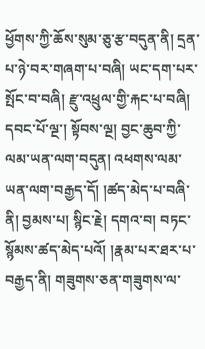ཕྱོགས་ཀྱི་ཆོས་སུམ་ཅུ་རྩ་བདུན་ནི། དྲན་པ་ཉེ་བར་གཞག་པ་བཞི། ཡང་དག་པར་སྤོང་བ་བཞི། རྫུ་འཕྲུལ་གྱི་རྐང་པ་བཞི། དབང་པོ་ལྔ་། སྟོབས་ལྔ། བྱང་ཆུབ་ཀྱི་ལམ་ཡན་ལག་བདུན། འཕགས་ལམ་ཡན་ལག་བརྒྱད་དོ། །ཚད་མེད་པ་བཞི་ནི། བྱམས་པ། སྙིང་རྗེ། དགའ་བ། བཏང་སྙོམས་ཚད་མེད་པའོ། །རྣམ་པར་ཐར་པ་བརྒྱད་ནི། གཟུགས་ཅན་གཟུགས་ལ་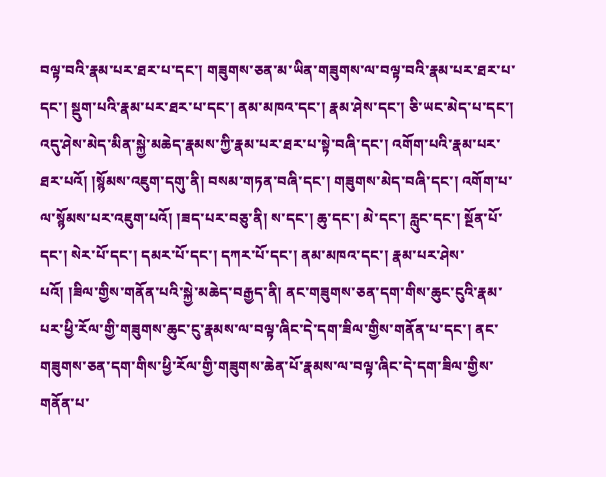བལྟ་བའི་རྣམ་པར་ཐར་པ་དང་། གཟུགས་ཅན་མ་ཡིན་གཟུགས་ལ་བལྟ་བའི་རྣམ་པར་ཐར་པ་དང་། སྡུག་པའི་རྣམ་པར་ཐར་པ་དང་། ནམ་མཁའ་དང་། རྣམ་ཤེས་དང་། ཅི་ཡང་མེད་པ་དང་། འདུ་ཤེས་མེད་མིན་སྐྱེ་མཆེད་རྣམས་ཀྱི་རྣམ་པར་ཐར་པ་སྟེ་བཞི་དང་། འགོག་པའི་རྣམ་པར་ཐར་པའོ། །སྙོམས་འཇུག་དགུ་ནི། བསམ་གཏན་བཞི་དང་། གཟུགས་མེད་བཞི་དང་། འགོག་པ་ལ་སྙོམས་པར་འཇུག་པའོ། །ཟད་པར་བཅུ་ནི། ས་དང་། ཆུ་དང་། མེ་དང་། རླུང་དང་། སྔོན་པོ་དང་། སེར་པོ་དང་། དམར་པོ་དང་། དཀར་པོ་དང་། ནམ་མཁའ་དང་། རྣམ་པར་ཤེས་པའོ། །ཟིལ་གྱིས་གནོན་པའི་སྐྱེ་མཆེད་བརྒྱད་ནི། ནང་གཟུགས་ཅན་དག་གིས་ཆུང་ངུའི་རྣམ་པར་ཕྱི་རོལ་གྱི་གཟུགས་ཆུང་ངུ་རྣམས་ལ་བལྟ་ཞིང་དེ་དག་ཟིལ་གྱིས་གནོན་པ་དང་། ནང་གཟུགས་ཅན་དག་གིས་ཕྱི་རོལ་གྱི་གཟུགས་ཆེན་པོ་རྣམས་ལ་བལྟ་ཞིང་དེ་དག་ཟིལ་གྱིས་གནོན་པ་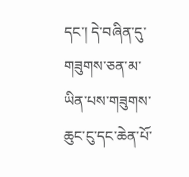དང་། དེ་བཞིན་དུ་གཟུགས་ཅན་མ་ཡིན་པས་གཟུགས་ཆུང་ངུ་དང་ཆེན་པོ་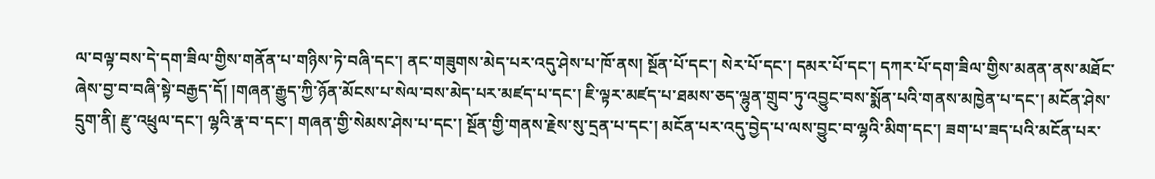ལ་བལྟ་བས་དེ་དག་ཟིལ་གྱིས་གནོན་པ་གཉིས་ཏེ་བཞི་དང་། ནང་གཟུགས་མེད་པར་འདུ་ཤེས་པ་ཁོ་ནས། སྔོན་པོ་དང་། སེར་པོ་དང་། དམར་པོ་དང་། དཀར་པོ་དག་ཟིལ་གྱིས་མནན་ནས་མཐོང་ཞེས་བྱ་བ་བཞི་སྟེ་བརྒྱད་དོ། །གཞན་རྒྱུད་ཀྱི་ཉོན་མོངས་པ་སེལ་བས་མེད་པར་མཛད་པ་དང་། ཇི་ལྟར་མཛད་པ་ཐམས་ཅད་ལྷུན་གྲུབ་ཏུ་འབྱུང་བས་སྨོན་པའི་གནས་མཁྱེན་པ་དང་། མངོན་ཤེས་དྲུག་ནི། རྫུ་འཕྲུལ་དང་། ལྷའི་རྣ་བ་དང་། གཞན་གྱི་སེམས་ཤེས་པ་དང་། སྔོན་གྱི་གནས་རྗེས་སུ་དྲན་པ་དང་། མངོན་པར་འདུ་བྱེད་པ་ལས་བྱུང་བ་ལྷའི་མིག་དང་། ཟག་པ་ཟད་པའི་མངོན་པར་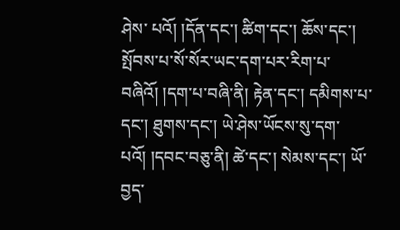ཤེས་ པའོ། །དོན་དང་། ཚིག་དང་། ཆོས་དང་། སྤོབས་པ་སོ་སོར་ཡང་དག་པར་རིག་པ་བཞིའོ། །དག་པ་བཞི་ནི། རྟེན་དང་། དམིགས་པ་དང་། ཐུགས་དང་། ཡེ་ཤེས་ཡོངས་སུ་དག་པའོ། །དབང་བཅུ་ནི། ཚེ་དང་། སེམས་དང་། ཡོ་བྱད་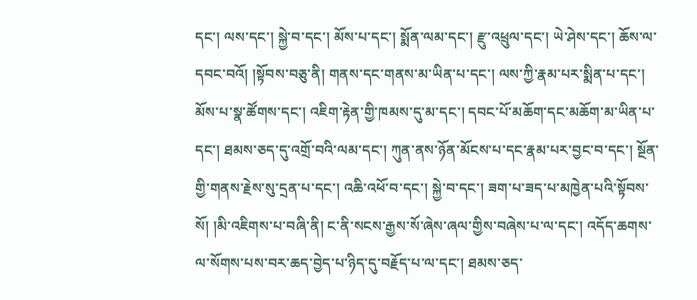དང་། ལས་དང་། སྐྱེ་བ་དང་། མོས་པ་དང་། སྨོན་ལམ་དང་། རྫུ་འཕྲུལ་དང་། ཡེ་ཤེས་དང་། ཆོས་ལ་དབང་བའོ། །སྟོབས་བཅུ་ནི། གནས་དང་གནས་མ་ཡིན་པ་དང་། ལས་ཀྱི་རྣམ་པར་སྨིན་པ་དང་། མོས་པ་སྣ་ཚོགས་དང་། འཇིག་རྟེན་གྱི་ཁམས་དུ་མ་དང་། དབང་པོ་མཆོག་དང་མཆོག་མ་ཡིན་པ་དང་། ཐམས་ཅད་དུ་འགྲོ་བའི་ལམ་དང་། ཀུན་ནས་ཉོན་མོངས་པ་དང་རྣམ་པར་བྱང་བ་དང་། སྔོན་གྱི་གནས་རྗེས་སུ་དྲན་པ་དང་། འཆི་འཕོ་བ་དང་། སྐྱེ་བ་དང་། ཟག་པ་ཟད་པ་མཁྱེན་པའི་སྟོབས་སོ། །མི་འཇིགས་པ་བཞི་ནི། ང་ནི་སངས་རྒྱས་སོ་ཞེས་ཞལ་གྱིས་བཞེས་པ་ལ་དང་། འདོད་ཆགས་ལ་སོགས་པས་བར་ཆད་བྱེད་པ་ཉིད་དུ་བརྗོད་པ་ལ་དང་། ཐམས་ཅད་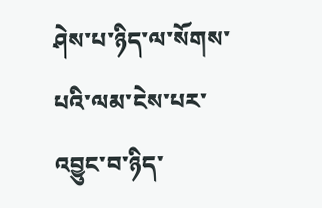ཤེས་པ་ཉིད་ལ་སོགས་པའི་ལམ་ངེས་པར་འབྱུང་བ་ཉིད་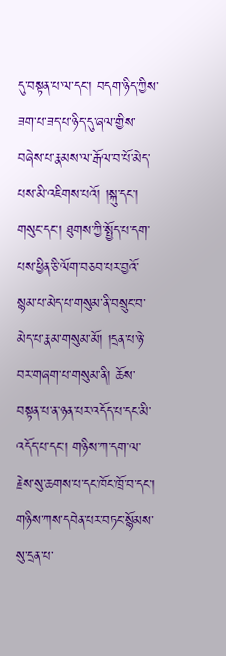དུ་བསྟན་པ་ལ་དང་། བདག་ཉིད་ཀྱིས་ཟག་པ་ཟད་པ་ཉིད་དུ་ཞལ་གྱིས་བཞེས་པ་རྣམས་ལ་རྒོལ་བ་པོ་མེད་པས་མི་འཇིགས་པའོ། །སྐུ་དང་། གསུང་དང་། ཐུགས་ཀྱི་སྤྱོད་པ་དག་པས་ཕྱིན་ཅི་ལོག་བཅབ་པར་བྱའོ་སྙམ་པ་མེད་པ་གསུམ་ནི་བསྲུང་བ་མེད་པ་རྣམ་གསུམ་མོ། །དྲན་པ་ཉེ་བར་གཞག་པ་གསུམ་ནི། ཆོས་བསྟན་པ་ན་ཉན་པར་འདོད་པ་དང་མི་འདོད་པ་དང་། གཉིས་ཀ་དག་ལ་རྗེས་སུ་ཆགས་པ་དང་ཁོང་ཁྲོ་བ་དང་། གཉིས་ཀས་དབེན་པར་བཏང་སྙོམས་སུ་དྲན་པ་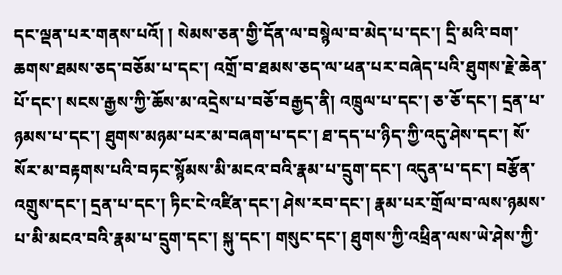དང་ལྡན་པར་གནས་པའོ། ། སེམས་ཅན་གྱི་དོན་ལ་བསྙེལ་བ་མེད་པ་དང་། དྲི་མའི་བག་ཆགས་ཐམས་ཅད་བཅོམ་པ་དང་། འགྲོ་བ་ཐམས་ཅད་ལ་ཕན་པར་བཞེད་པའི་ཐུགས་རྗེ་ཆེན་པོ་དང་། སངས་རྒྱས་ཀྱི་ཆོས་མ་འདྲེས་པ་བཅོ་བརྒྱད་ནི། འཁྲུལ་པ་དང་། ཅ་ཅོ་དང་། དྲན་པ་ཉམས་པ་དང་། ཐུགས་མཉམ་པར་མ་བཞག་པ་དང་། ཐ་དད་པ་ཉིད་ཀྱི་འདུ་ཤེས་དང་། སོ་སོར་མ་བརྟགས་པའི་བཏང་སྙོམས་མི་མངའ་བའི་རྣམ་པ་དྲུག་དང་། འདུན་པ་དང་། བརྩོན་འགྲུས་དང་། དྲན་པ་དང་། ཏིང་ངེ་འཛིན་དང་། ཤེས་རབ་དང་། རྣམ་པར་གྲོལ་བ་ལས་ཉམས་པ་མི་མངའ་བའི་རྣམ་པ་དྲུག་དང་། སྐུ་དང་། གསུང་དང་། ཐུགས་ཀྱི་འཕྲིན་ལས་ཡེ་ཤེས་ཀྱི་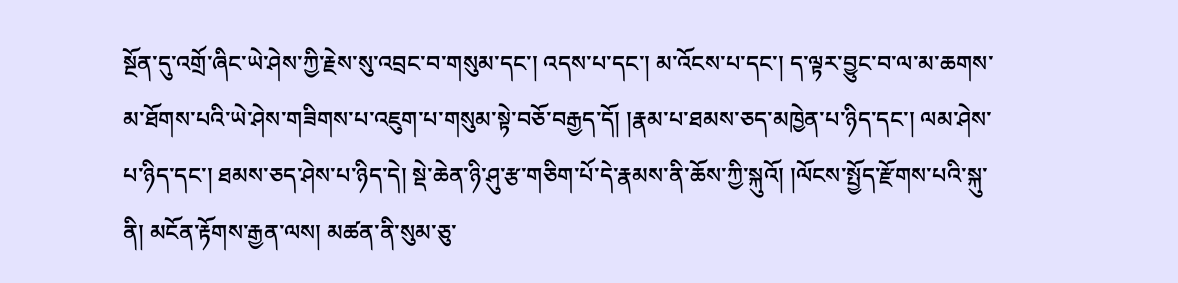སྔོན་དུ་འགྲོ་ཞིང་ཡེ་ཤེས་ཀྱི་རྗེས་སུ་འབྲང་བ་གསུམ་དང་། འདས་པ་དང་། མ་འོངས་པ་དང་། ད་ལྟར་བྱུང་བ་ལ་མ་ཆགས་མ་ཐོགས་པའི་ཡེ་ཤེས་གཟིགས་པ་འཇུག་པ་གསུམ་སྟེ་བཅོ་བརྒྱད་དོ། །རྣམ་པ་ཐམས་ཅད་མཁྱེན་པ་ཉིད་དང་། ལམ་ཤེས་པ་ཉིད་དང་། ཐམས་ཅད་ཤེས་པ་ཉིད་དེ། སྡེ་ཆེན་ཉི་ཤུ་རྩ་གཅིག་པོ་དེ་རྣམས་ནི་ཆོས་ཀྱི་སྐུའོ། །ལོངས་སྤྱོད་རྫོགས་པའི་སྐུ་ནི། མངོན་རྟོགས་རྒྱན་ལས། མཚན་ནི་སུམ་ཅུ་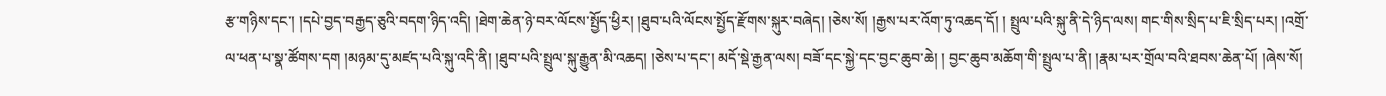རྩ་གཉིས་དང་། །དཔེ་བྱད་བརྒྱད་ཅུའི་བདག་ཉིད་འདི། །ཐེག་ཆེན་ཉེ་བར་ལོངས་སྤྱོད་ཕྱིར། །ཐུབ་པའི་ལོངས་སྤྱོད་རྫོགས་སྐུར་བཞེད། །ཅེས་སོ། །རྒྱས་པར་འོག་ཏུ་འཆད་དོ། ། སྤྲུལ་པའི་སྐུ་ནི་དེ་ཉིད་ལས། གང་གིས་སྲིད་པ་ཇི་སྲིད་པར། །འགྲོ་ལ་ཕན་པ་སྣ་ཚོགས་དག །མཉམ་དུ་མཛད་པའི་སྐུ་འདི་ནི། །ཐུབ་པའི་སྤྲུལ་སྐུ་རྒྱུན་མི་འཆད། །ཅེས་པ་དང་། མདོ་སྡེ་རྒྱན་ལས། བཟོ་དང་སྐྱེ་དང་བྱང་ཆུབ་ཆེ། ། བྱང་ཆུབ་མཆོག་གི་སྤྲུལ་པ་ནི། །རྣམ་པར་གྲོལ་བའི་ཐབས་ཆེན་པོ། །ཞེས་སོ།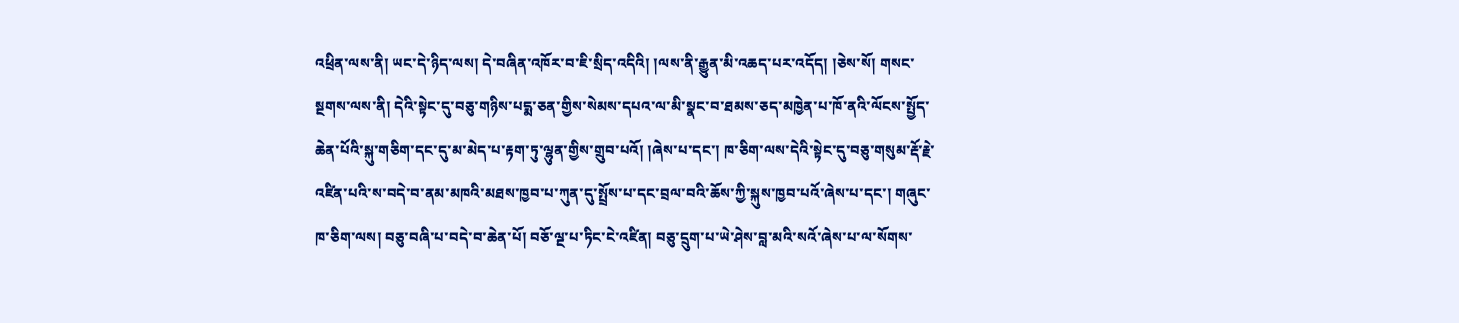འཕྲིན་ལས་ནི། ཡང་དེ་ཉིད་ལས། དེ་བཞིན་འཁོར་བ་ཇི་སྲིད་འདིའི། །ལས་ནི་རྒྱུན་མི་འཆད་པར་འདོད། །ཅེས་སོ། གསང་སྔགས་ལས་ནི། དེའི་སྟེང་དུ་བཅུ་གཉིས་པདྨ་ཅན་གྱིས་སེམས་དཔའ་ལ་མི་སྣང་བ་ཐམས་ཅད་མཁྱེན་པ་ཁོ་ནའི་ལོངས་སྤྱོད་ཆེན་པོའི་སྐུ་གཅིག་དང་དུ་མ་མེད་པ་རྟག་ཏུ་ལྷུན་གྱིས་གྲུབ་པའོ། །ཞེས་པ་དང་། ཁ་ཅིག་ལས་དེའི་སྟེང་དུ་བཅུ་གསུམ་རྡོ་རྗེ་འཛིན་པའི་ས་བདེ་བ་ནམ་མཁའི་མཐས་ཁྱབ་པ་ཀུན་དུ་སྤྲོས་པ་དང་བྲལ་བའི་ཆོས་ཀྱི་སྐུས་ཁྱབ་པའོ་ཞེས་པ་དང་། གཞུང་ཁ་ཅིག་ལས། བཅུ་བཞི་པ་བདེ་བ་ཆེན་པོ། བཅོ་ལྔ་པ་ཏིང་ངེ་འཛིན། བཅུ་དྲུག་པ་ཡེ་ཤེས་བླ་མའི་སའོ་ཞེས་པ་ལ་སོགས་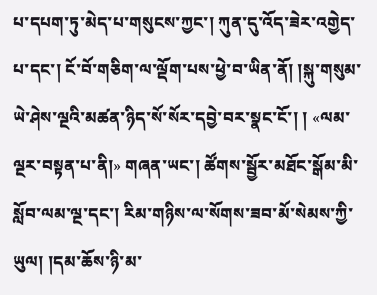པ་དཔག་ཏུ་མེད་པ་གསུངས་ཀྱང་། ཀུན་དུ་འོད་ཟེར་འགྱེད་པ་དང་། ངོ་བོ་གཅིག་ལ་ལྡོག་པས་ཕྱེ་བ་ཡིན་ནོ། །སྐུ་གསུམ་ཡེ་ཤེས་ལྔའི་མཚན་ཉིད་སོ་སོར་དབྱེ་བར་སྣང་ངོ་། ། «ལམ་ལྔར་བསྟན་པ་ནི།» གཞན་ཡང་། ཚོགས་སྦྱོར་མཐོང་སྒོམ་མི་སློབ་ལམ་ལྔ་དང་། རིམ་གཉིས་ལ་སོགས་ཟབ་མོ་སེམས་ཀྱི་ཡུལ། །དམ་ཆོས་ཉི་མ་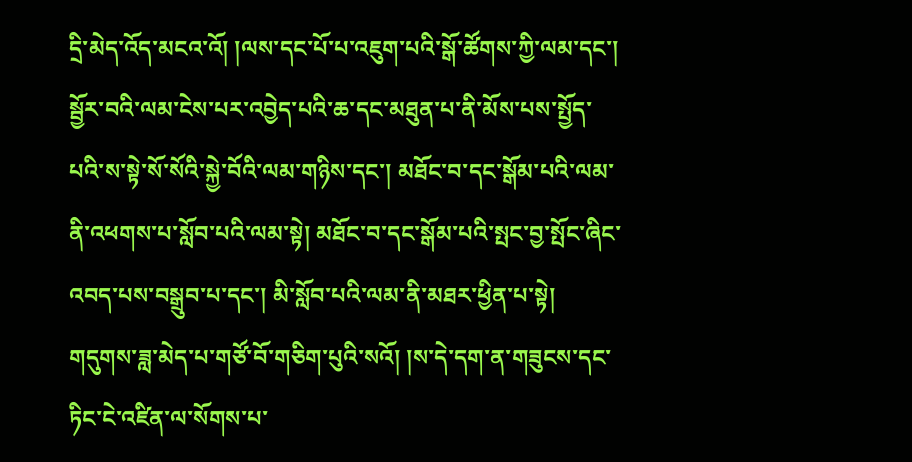དྲི་མེད་འོད་མངའ་འོ། །ལས་དང་པོ་པ་འཇུག་པའི་སྒོ་ཚོགས་ཀྱི་ལམ་དང་། སྦྱོར་བའི་ལམ་ངེས་པར་འབྱེད་པའི་ཆ་དང་མཐུན་པ་ནི་མོས་པས་སྤྱོད་པའི་ས་སྟེ་སོ་སོའི་སྐྱེ་བོའི་ལམ་གཉིས་དང་། མཐོང་བ་དང་སྒོམ་པའི་ལམ་ནི་འཕགས་པ་སློབ་པའི་ལམ་སྟེ། མཐོང་བ་དང་སྒོམ་པའི་སྤང་བྱ་སྤོང་ཞིང་འབད་པས་བསྒྲུབ་པ་དང་། མི་སློབ་པའི་ལམ་ནི་མཐར་ཕྱིན་པ་སྟེ། གདུགས་ཟླ་མེད་པ་གཙོ་བོ་གཅིག་པུའི་སའོ། །ས་དེ་དག་ན་གཟུངས་དང་ཏིང་ངེ་འཛིན་ལ་སོགས་པ་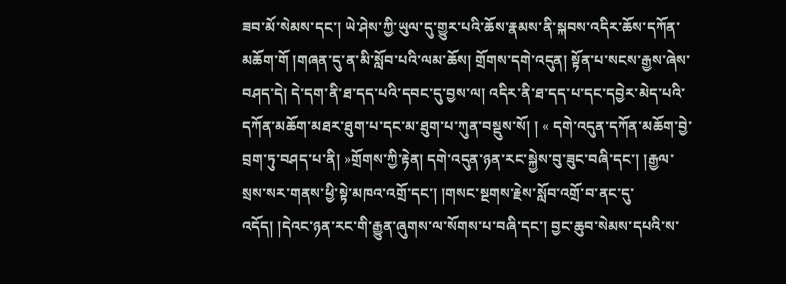ཟབ་མོ་སེམས་དང་། ཡེ་ཤེས་ཀྱི་ཡུལ་དུ་གྱུར་པའི་ཆོས་རྣམས་ནི་སྐབས་འདིར་ཆོས་དཀོན་མཆོག་གོ །གཞན་དུ་ན་མི་སློབ་པའི་ལམ་ཆོས། གྲོགས་དགེ་འདུན། སྟོན་པ་སངས་རྒྱས་ཞེས་བཤད་དེ། དེ་དག་ནི་ཐ་དད་པའི་དབང་དུ་བྱས་ལ། འདིར་ནི་ཐ་དད་པ་དང་དབྱེར་མེད་པའི་དཀོན་མཆོག་མཐར་ཐུག་པ་དང་མ་ཐུག་པ་ཀུན་བསྡུས་སོ། ། « དགེ་འདུན་དཀོན་མཆོག་བྱེ་བྲག་ཏུ་བཤད་པ་ནི། »གྲོགས་ཀྱི་རྟེན། དགེ་འདུན་ཉན་རང་སྐྱེས་བུ་ཟུང་བཞི་དང་། །རྒྱལ་སྲས་སར་གནས་ཕྱི་སྟེ་མཁའ་འགྲོ་དང་། །གསང་སྔགས་རྗེས་སློབ་འགྲོ་བ་ནང་དུ་འདོད། །དེའང་ཉན་རང་གི་རྒྱུན་ཞུགས་ལ་སོགས་པ་བཞི་དང་། བྱང་ཆུབ་སེམས་དཔའི་ས་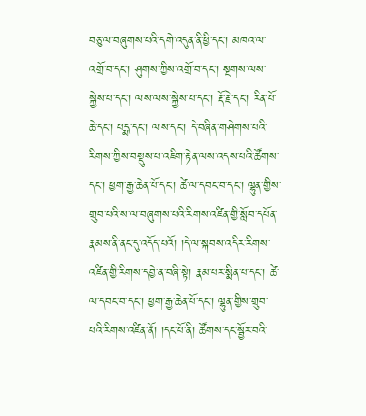བཅུ་ལ་བཞུགས་པའི་དགེ་འདུན་ནི་ཕྱི་དང་། མཁའ་ལ་འགྲོ་བ་དང་། ཤུགས་ཀྱིས་འགྲོ་བ་དང་། སྔགས་ལས་སྐྱེས་པ་དང་། ལས་ལས་སྐྱེས་པ་དང་། རྡོ་རྗེ་དང་། རིན་པོ་ཆེ་དང་། པདྨ་དང་། ལས་དང་། དེ་བཞིན་གཤེགས་པའི་རིགས་ཀྱིས་བསྡུས་པ་འཇིག་རྟེན་ལས་འདས་པའི་ཚོགས་དང་། ཕྱག་རྒྱ་ཆེན་པོ་དང་། ཚེ་ལ་དབང་བ་དང་། ལྷུན་གྱིས་གྲུབ་པའི་ས་ལ་བཞུགས་པའི་རིགས་འཛིན་གྱི་སློབ་དཔོན་རྣམས་ནི་ནང་དུ་འདོད་པའོ། །དེ་ལ་སྐབས་འདིར་རིགས་འཛིན་གྱི་རིགས་དབྱེ་ན་བཞི་སྟེ། རྣམ་པར་སྨིན་པ་དང་། ཚེ་ལ་དབང་བ་དང་། ཕྱག་རྒྱ་ཆེན་པོ་དང་། ལྷུན་གྱིས་གྲུབ་པའི་རིགས་འཛིན་ནོ། །དང་པོ་ནི། ཚོགས་དང་སྦྱོར་བའི་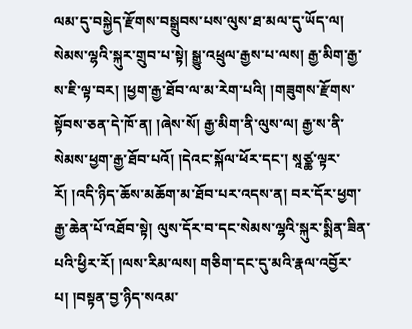ལམ་དུ་བསྐྱེད་རྫོགས་བསྒྲུབས་པས་ལུས་ཐ་མལ་དུ་ཡོད་ལ། སེམས་ལྷའི་སྐུར་གྲུབ་པ་སྟེ། སྒྱུ་འཕྲུལ་རྒྱས་པ་ལས། རྒྱ་མིག་རྒྱ་ས་ཇི་ལྟ་བར། །ཕྱག་རྒྱ་ཐོབ་ལ་མ་རེག་པའི། །གཟུགས་རྫོགས་སྟོབས་ཅན་དེ་ཁོ་ན། །ཞེས་སོ། རྒྱ་མིག་ནི་ལུས་ལ། རྒྱ་ས་ནི་སེམས་ཕྱག་རྒྱ་ཐོབ་པའོ། །དེའང་སྐོལ་ཕོར་དང་། སཱཙྪ་ལྟར་ རོ། །འདི་ཉིད་ཆོས་མཆོག་མ་ཐོབ་པར་འདས་ན། བར་དོར་ཕྱག་རྒྱ་ཆེན་པོ་འཐོབ་སྟེ། ལུས་དོར་བ་དང་སེམས་ལྷའི་སྐུར་སྨིན་ཟིན་པའི་ཕྱིར་རོ། །ལས་རིམ་ལས། གཅིག་དང་དུ་མའི་རྣལ་འབྱོར་པ། །བསྟན་བྱ་ཉིད་སའམ་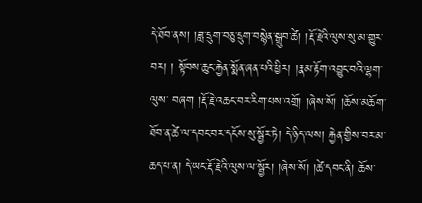དེ་ཐོབ་ནས། །ཟླ་དྲུག་བཅུ་དྲུག་བསྙེན་སྒྲུབ་ཚེ། །རྡོ་རྗེའི་ལུས་སུ་མ་གྱུར་བར། ། སྟོབས་ཆུང་རྐྱེན་སྨོན་ཞན་པའི་ཕྱིར། །རྣམ་རྟོག་འབྱུང་བའི་ལྷག་ལུས་ བཞག །རྡོ་རྗེ་འཆང་བར་རིག་པས་འགྲོ། །ཞེས་སོ། །ཆོས་མཆོག་ཐོབ་ན་ཚེ་ལ་དབང་བར་དངོས་སུ་སྦྱོར་ཏེ། དེ་ཉིད་ལས། རྐྱེན་གྱིས་བར་མ་ཆད་པ་ན། དེ་ཡང་རྡོ་རྗེའི་ལུས་ལ་སྦྱོར། །ཞེས་སོ། །ཚེ་དབང་ནི། ཆོས་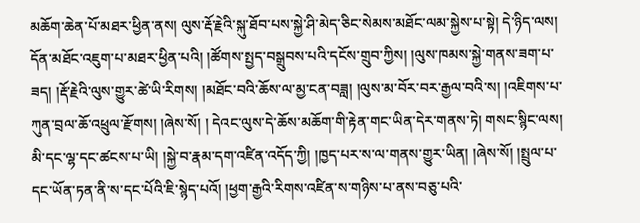མཆོག་ཆེན་པོ་མཐར་ཕྱིན་ནས། ལུས་རྡོ་རྗེའི་སྐུ་ཐོབ་པས་སྐྱེ་ཤི་མེད་ཅིང་སེམས་མཐོང་ལམ་སྐྱེས་པ་སྟེ། དེ་ཉིད་ལས། དོན་མཐོང་འཇུག་པ་མཐར་ཕྱིན་པའི། །ཚོགས་སྤྱད་བསྒྲུབས་པའི་དངོས་གྲུབ་ཀྱིས། །ལུས་ཁམས་སྐྱེ་གནས་ཟག་པ་ཟད། །རྡོ་རྗེའི་ལུས་གྱུར་ཚེ་ཡི་རིགས། །མཐོང་བའི་ཆོས་ལ་མྱ་ངན་བཟླ། །ལུས་མ་བོར་བར་རྒྱལ་བའི་ས། །འཇིགས་པ་ཀུན་བྲལ་ཆོ་འཕྲུལ་རྫོགས། །ཞེས་སོ། ། དེའང་ལུས་དེ་ཆོས་མཆོག་གི་རྟེན་གང་ཡིན་དེར་གནས་ཏེ། གསང་སྙིང་ལས། མི་དང་ལྷ་དང་ཚངས་པ་ཡི། །སྐྱེ་བ་རྣམ་དག་འཛིན་འདོད་ཀྱི། །ཁྱད་པར་ས་ལ་གནས་གྱུར་ཡིན། །ཞེས་སོ། །སྤྲུལ་པ་དང་ཡོན་ཏན་ནི་ས་དང་པོའི་ཇི་སྙེད་པའོ། །ཕྱག་རྒྱའི་རིགས་འཛིན་ས་གཉིས་པ་ནས་བཅུ་པའི་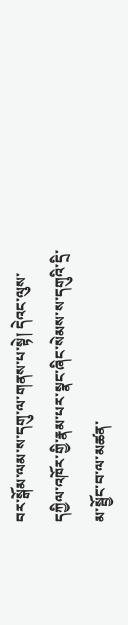བར་སྒོམ་ལམ་ས་དགུ་ལ་གནས་པ་སྟེ། དེའང་ལུས་དཀྱིལ་འཁོར་གྱི་རྣམ་པར་སྣང་ཞིང་སེམས་ས་དགུའི་དྲི་མ་སྦྱོང་བ་ལ་མཚན་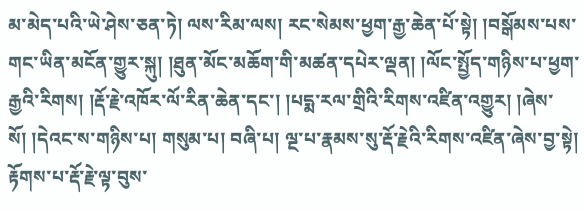མ་མེད་པའི་ཡེ་ཤེས་ཅན་ཏེ། ལས་རིམ་ལས། རང་སེམས་ཕྱག་རྒྱ་ཆེན་པོ་སྟེ། །བསྒོམས་པས་གང་ཡིན་མངོན་གྱུར་སྐུ། །ཐུན་མོང་མཆོག་གི་མཚན་དཔེར་ལྡན། །ལོང་སྤྱོད་གཉིས་པ་ཕྱག་རྒྱའི་རིགས། །རྡོ་རྗེ་འཁོར་ལོ་རིན་ཆེན་དང་། །པདྨ་རལ་གྲིའི་རིགས་འཛིན་འགྱུར། །ཞེས་ སོ། །དེའང་ས་གཉིས་པ། གསུམ་པ། བཞི་པ། ལྔ་པ་རྣམས་སུ་རྡོ་རྗེའི་རིགས་འཛིན་ཞེས་བྱ་སྟེ། རྟོགས་པ་རྡོ་རྗེ་ལྟ་བུས་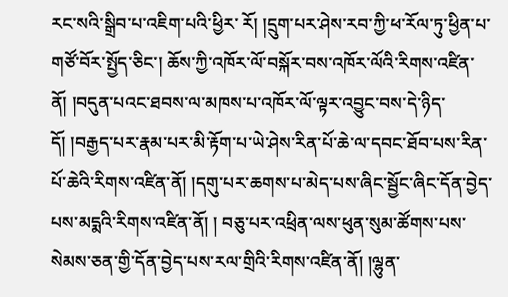རང་སའི་སྒྲིབ་པ་འཇིག་པའི་ཕྱིར་ རོ། །དྲུག་པར་ཤེས་རབ་ཀྱི་ཕ་རོལ་ཏུ་ཕྱིན་པ་གཙོ་བོར་སྤྱོད་ཅིང་། ཆོས་ཀྱི་འཁོར་ལོ་བསྐོར་བས་འཁོར་ལོའི་རིགས་འཛིན་ནོ། །བདུན་པའང་ཐབས་ལ་མཁས་པ་འཁོར་ལོ་ལྟར་འབྱུང་བས་དེ་ཉིད་དོ། །བརྒྱད་པར་རྣམ་པར་མི་རྟོག་པ་ཡེ་ཤེས་རིན་པོ་ཆེ་ལ་དབང་ཐོབ་པས་རིན་པོ་ཆེའི་རིགས་འཛིན་ནོ། །དགུ་པར་ཆགས་པ་མེད་པས་ཞིང་སྦྱོང་ཞིང་དོན་བྱེད་པས་མདྨའི་རིགས་འཛིན་ནོ། ། བཅུ་པར་འཕྲིན་ལས་ཕུན་སུམ་ཚོགས་པས་སེམས་ཅན་གྱི་དོན་བྱེད་པས་རལ་གྲིའི་རིགས་འཛིན་ནོ། །ལྷུན་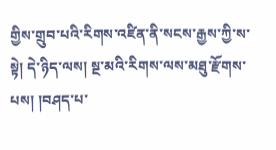གྱིས་གྲུབ་པའི་རིགས་འཛིན་ནི་སངས་རྒྱས་ཀྱི་ས་སྟེ། དེ་ཉིད་ལས། སྔ་མའི་རིགས་ལས་མཐུ་རྫོགས་པས། །བཤད་པ་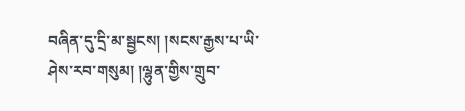བཞིན་དུ་དྲི་མ་སྦྱངས། །སངས་རྒྱས་པ་ཡི་ཤེས་རབ་གསུམ། །ལྷུན་གྱིས་གྲུབ་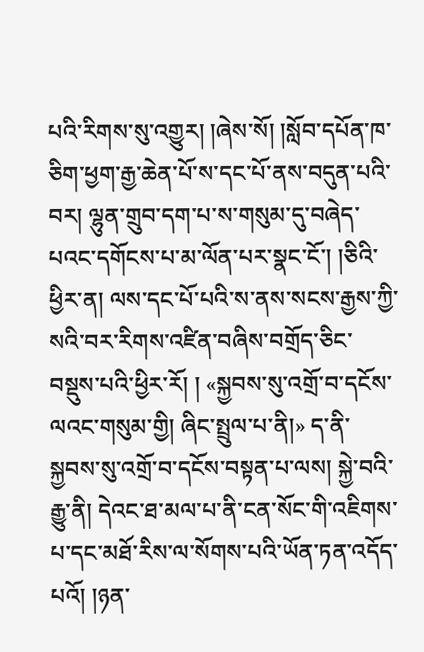པའི་རིགས་སུ་འགྱུར། །ཞེས་སོ། །སློབ་དཔོན་ཁ་ཅིག་ཕྱག་རྒྱ་ཆེན་པོ་ས་དང་པོ་ནས་བདུན་པའི་བར། ལྷུན་གྲུབ་དག་པ་ས་གསུམ་དུ་བཞེད་པའང་དགོངས་པ་མ་ལོན་པར་སྣང་ངོ་། །ཅིའི་ཕྱིར་ན། ལས་དང་པོ་པའི་ས་ནས་སངས་རྒྱས་ཀྱི་སའི་བར་རིགས་འཛིན་བཞིས་བགྲོད་ཅིང་བསྡུས་པའི་ཕྱིར་རོ། ། «སྐྱབས་སུ་འགྲོ་བ་དངོས་ལའང་གསུམ་གྱི། ཞིང་སྤྲུལ་པ་ནི།» ད་ནི་སྐྱབས་སུ་འགྲོ་བ་དངོས་བསྟན་པ་ལས། སྐྱེ་བའི་རྒྱུ་ནི། དེའང་ཐ་མལ་པ་ནི་ངན་སོང་གི་འཇིགས་པ་དང་མཐོ་རིས་ལ་སོགས་པའི་ཡོན་ཏན་འདོད་པའོ། །ཉན་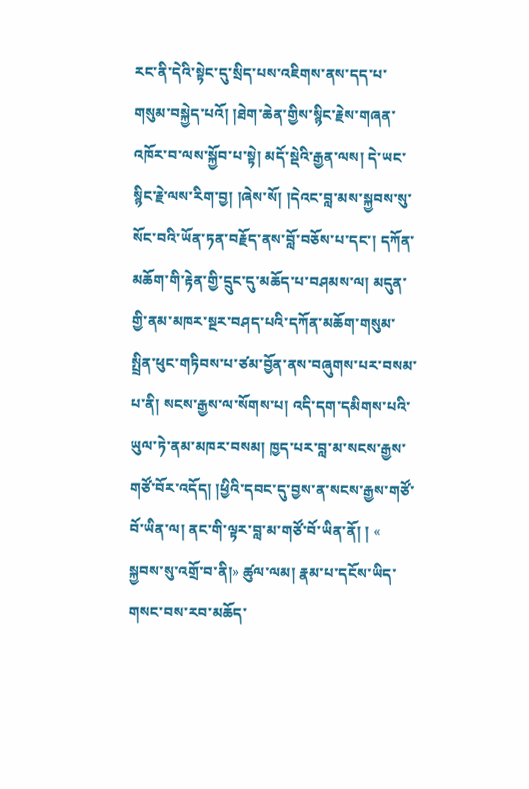རང་ནི་དེའི་སྟེང་དུ་སྲིད་པས་འཇིགས་ནས་དད་པ་གསུམ་བསྐྱེད་པའོ། །ཐེག་ཆེན་གྱིས་སྙིང་རྗེས་གཞན་འཁོར་བ་ལས་སྐྱོབ་པ་སྟེ། མདོ་སྡེའི་རྒྱན་ལས། དེ་ཡང་སྙིང་རྗེ་ལས་རིག་བྱ། །ཞེས་སོ། །དེའང་བླ་མས་སྐྱབས་སུ་སོང་བའི་ཡོན་ཏན་བརྗོད་ནས་བློ་བཅོས་པ་དང་། དཀོན་མཆོག་གི་རྟེན་གྱི་དྲུང་དུ་མཆོད་པ་བཤམས་ལ། མདུན་གྱི་ནམ་མཁར་སྔར་བཤད་པའི་དཀོན་མཆོག་གསུམ་སྤྲིན་ཕུང་གཏིབས་པ་ཙམ་བྱོན་ནས་བཞུགས་པར་བསམ་པ་ནི། སངས་རྒྱས་ལ་སོགས་པ། འདི་དག་དམིགས་པའི་ཡུལ་ཏེ་ནམ་མཁར་བསམ། ཁྱད་པར་བླ་མ་སངས་རྒྱས་གཙོ་བོར་འདོད། །ཕྱིའི་དབང་དུ་བྱས་ན་སངས་རྒྱས་གཙོ་བོ་ཡིན་ལ། ནང་གི་ལྟར་བླ་མ་གཙོ་བོ་ཡིན་ནོ། ། « སྐྱབས་སུ་འགྲོ་བ་ནི།» ཚུལ་ལམ། རྣམ་པ་དངོས་ཡིད་གསང་བས་རབ་མཆོད་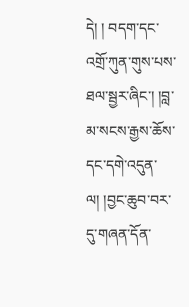དེ། ། བདག་དང་འགྲོ་ཀུན་གུས་པས་ཐལ་སྦྱར་ཞིང་། །བླ་མ་སངས་རྒྱས་ཆོས་དང་དགེ་འདུན་ལ། །བྱང་ཆུབ་བར་དུ་གཞན་དོན་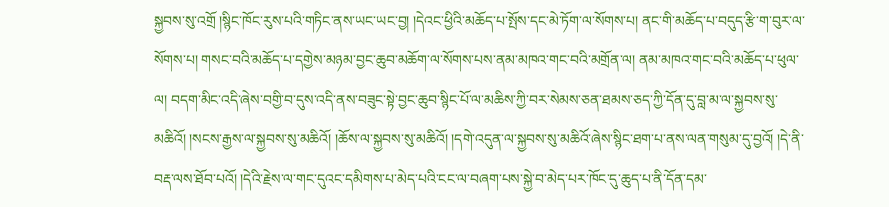སྐྱབས་སུ་འགྲོ །སྙིང་ཁོང་རུས་པའི་གཏིང་ནས་ཡང་ཡང་བྱ། །དེའང་ཕྱིའི་མཆོད་པ་སྤོས་དང་མེ་ཏོག་ལ་སོགས་པ། ནང་གི་མཆོད་པ་བདུད་རྩི་ག་བུར་ལ་སོགས་པ། གསང་བའི་མཆོད་པ་དགྱེས་མཉམ་བྱང་ཆུབ་མཆོག་ལ་སོགས་པས་ནམ་མཁའ་གང་བའི་མགྲོན་ལ། ནམ་མཁའ་གང་བའི་མཆོད་པ་ཕུལ་ལ། བདག་མིང་འདི་ཞེས་བགྱི་བ་དུས་འདི་ནས་བཟུང་སྟེ་བྱང་ཆུབ་སྙིང་པོ་ལ་མཆིས་ཀྱི་བར་སེམས་ཅན་ཐམས་ཅད་ཀྱི་དོན་དུ་བླ་མ་ལ་སྐྱབས་སུ་མཆིའོ། །སངས་རྒྱས་ལ་སྐྱབས་སུ་མཆིའོ། །ཆོས་ལ་སྐྱབས་སུ་མཆིའོ། །དགེ་འདུན་ལ་སྐྱབས་སུ་མཆིའོ་ཞེས་སྙིང་ཐག་པ་ནས་ལན་གསུམ་དུ་བྱའོ། །དེ་ནི་བརྡ་ལས་ཐོབ་པའོ། །དེའི་རྗེས་ལ་གང་དུའང་དམིགས་པ་མེད་པའི་ངང་ལ་བཞག་པས་སྐྱེ་བ་མེད་པར་ཁོང་དུ་ཆུད་པ་ནི་དོན་དམ་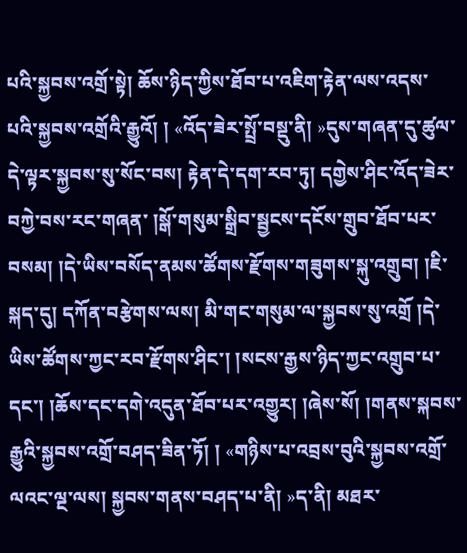པའི་སྐྱབས་འགྲོ་སྟེ། ཆོས་ཉིད་ཀྱིས་ཐོབ་པ་འཇིག་རྟེན་ལས་འདས་པའི་སྐྱབས་འགྲོའི་རྒྱུའོ། ། «འོད་ཟེར་སྤྲོ་བསྡུ་ནི། »དུས་གཞན་དུ་ཚུལ་དེ་ལྟར་སྐྱབས་སུ་སོང་བས། རྟེན་དེ་དག་རབ་ཏུ། དགྱེས་ཤིང་འོད་ཟེར་བཀྱེ་བས་རང་གཞན་ །སྒོ་གསུམ་སྒྲིབ་སྦྱངས་དངོས་གྲུབ་ཐོབ་པར་བསམ། །དེ་ཡིས་བསོད་ནམས་ཚོགས་རྫོགས་གཟུགས་སྐུ་འགྲུབ། །ཇི་སྐད་དུ། དཀོན་བརྩེགས་ལས། མི་གང་གསུམ་ལ་སྐྱབས་སུ་འགྲོ །དེ་ཡིས་ཚོགས་ཀྱང་རབ་རྫོགས་ཤིང་། །སངས་རྒྱས་ཉིད་ཀྱང་འགྲུབ་པ་དང་། །ཆོས་དང་དགེ་འདུན་ཐོབ་པར་འགྱུར། །ཞེས་སོ། །གནས་སྐབས་རྒྱུའི་སྐྱབས་འགྲོ་བཤད་ཟིན་ཏོ། ། «གཉིས་པ་འབྲས་བུའི་སྐྱབས་འགྲོ་ལའང་ལྔ་ལས། སྐྱབས་གནས་བཤད་པ་ནི། »ད་ནི། མཐར་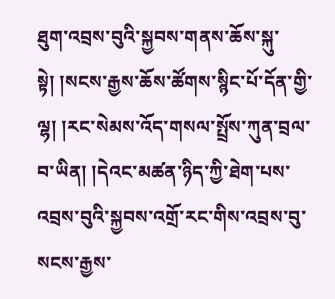ཐུག་འབྲས་བུའི་སྐྱབས་གནས་ཆོས་སྐུ་སྟེ། །སངས་རྒྱས་ཆོས་ཚོགས་སྙིང་པོ་དོན་གྱི་ལྷ། །རང་སེམས་འོད་གསལ་སྤྲོས་ཀུན་བྲལ་བ་ཡིན། །དེའང་མཚན་ཉིད་ཀྱི་ཐེག་པས་འབྲས་བུའི་སྐྱབས་འགྲོ་རང་གིས་འབྲས་བུ་སངས་རྒྱས་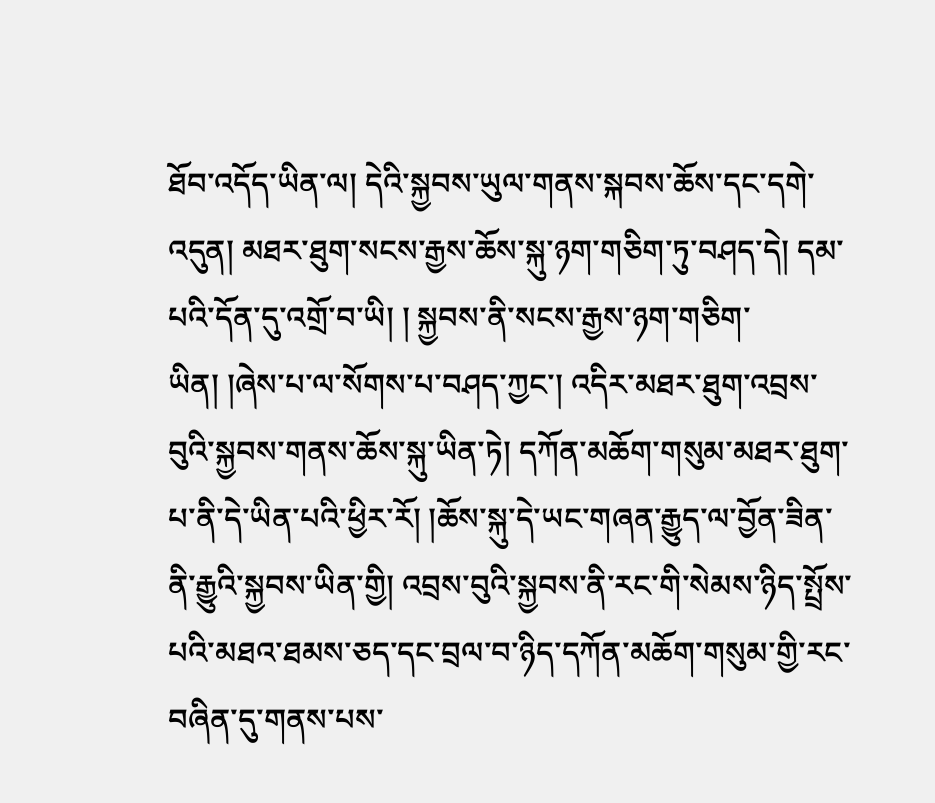ཐོབ་འདོད་ཡིན་ལ། དེའི་སྐྱབས་ཡུལ་གནས་སྐབས་ཆོས་དང་དགེ་འདུན། མཐར་ཐུག་སངས་རྒྱས་ཆོས་སྐུ་ཉག་གཅིག་ཏུ་བཤད་དེ། དམ་པའི་དོན་དུ་འགྲོ་བ་ཡི། ། སྐྱབས་ནི་སངས་རྒྱས་ཉག་གཅིག་ཡིན། །ཞེས་པ་ལ་སོགས་པ་བཤད་ཀྱང་། འདིར་མཐར་ཐུག་འབྲས་བུའི་སྐྱབས་གནས་ཆོས་སྐུ་ཡིན་ཏེ། དཀོན་མཆོག་གསུམ་མཐར་ཐུག་པ་ནི་དེ་ཡིན་པའི་ཕྱིར་རོ། །ཆོས་སྐུ་དེ་ཡང་གཞན་རྒྱུད་ལ་བྱོན་ཟིན་ནི་རྒྱུའི་སྐྱབས་ཡིན་གྱི། འབྲས་བུའི་སྐྱབས་ནི་རང་གི་སེམས་ཉིད་སྤྲོས་པའི་མཐའ་ཐམས་ཅད་དང་བྲལ་བ་ཉིད་དཀོན་མཆོག་གསུམ་གྱི་རང་བཞིན་དུ་གནས་པས་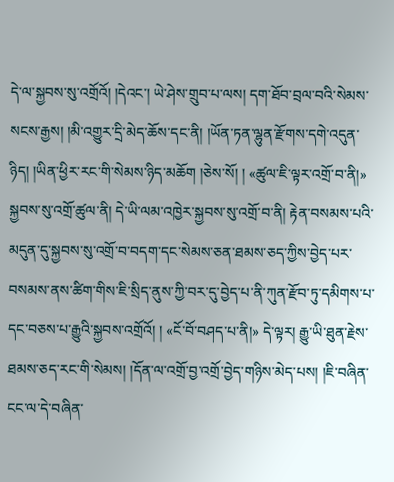དེ་ལ་སྐྱབས་སུ་འགྲོའོ། །དེའང་། ཡེ་ཤེས་གྲུབ་པ་ལས། དག་ཐོབ་བྲལ་བའི་སེམས་སངས་རྒྱས། །མི་འགྱུར་དྲི་མེད་ཆོས་དང་ནི། །ཡོན་ཏན་ལྷུན་རྫོགས་དགེ་འདུན་ཉིད། །ཡིན་ཕྱིར་རང་གི་སེམས་ཉིད་མཆོག །ཅེས་སོ། ། «ཚུལ་ཇི་ལྟར་འགྲོ་བ་ནི།» སྐྱབས་སུ་འགྲོ་ཚུལ་ནི། དེ་ཡི་ལམ་འཁྱེར་སྐྱབས་སུ་འགྲོ་བ་ནི། རྟེན་བསམས་པའི་མདུན་དུ་སྐྱབས་སུ་འགྲོ་བ་བདག་དང་སེམས་ཅན་ཐམས་ཅད་ཀྱིས་བྱེད་པར་བསམས་ནས་ཚིག་གིས་ཇི་སྲིད་ནུས་ཀྱི་བར་དུ་བྱེད་པ་ནི་ཀུན་རྫོབ་ཏུ་དམིགས་པ་དང་བཅས་པ་རྒྱུའི་སྐྱབས་འགྲོའོ། ། «ངོ་བོ་བཤད་པ་ནི།» དེ་ལྟར། རྒྱུ་ཡི་ཐུན་རྗེས་ཐམས་ཅད་རང་གི་སེམས། །དོན་ལ་འགྲོ་བྱ་འགྲོ་བྱེད་གཉིས་མེད་པས། །ཇི་བཞིན་ངང་ལ་དེ་བཞིན་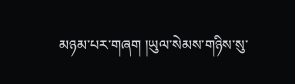མཉམ་པར་གཞག །ཡུལ་སེམས་གཉིས་སུ་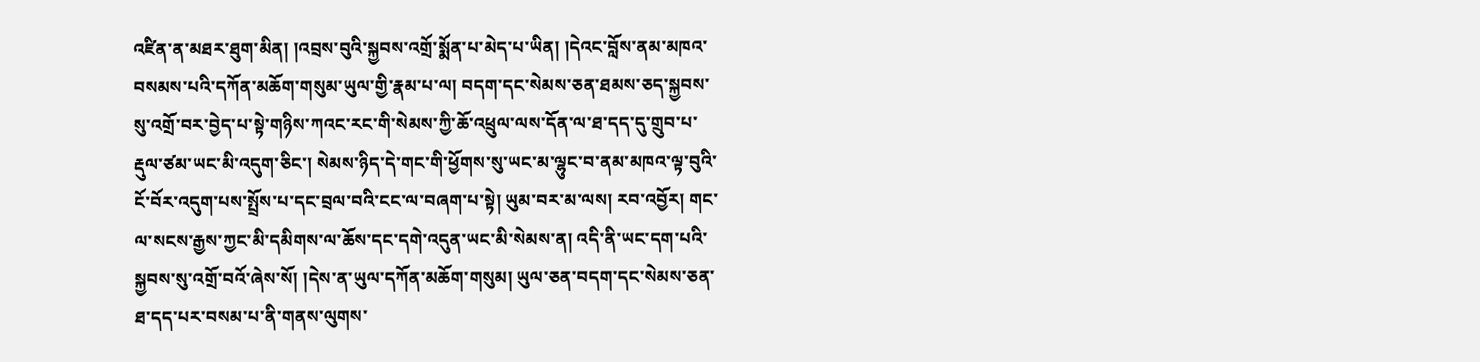འཛིན་ན་མཐར་ཐུག་མིན། །འབྲས་བུའི་སྐྱབས་འགྲོ་སྨོན་པ་མེད་པ་ཡིན། །དེའང་བློས་ནམ་མཁའ་བསམས་པའི་དཀོན་མཆོག་གསུམ་ཡུལ་གྱི་རྣམ་པ་ལ། བདག་དང་སེམས་ཅན་ཐམས་ཅད་སྐྱབས་སུ་འགྲོ་བར་བྱེད་པ་སྟེ་གཉིས་ཀའང་རང་གི་སེམས་ཀྱི་ཆོ་འཕྲུལ་ལས་དོན་ལ་ཐ་དད་དུ་གྲུབ་པ་རྡུལ་ཙམ་ཡང་མི་འདུག་ཅིང་། སེམས་ཉིད་དེ་གང་གི་ཕྱོགས་སུ་ཡང་མ་ལྷུང་བ་ནམ་མཁའ་ལྟ་བུའི་ངོ་བོར་འདུག་པས་སྤྲོས་པ་དང་བྲལ་བའི་ངང་ལ་བཞག་པ་སྟེ། ཡུམ་བར་མ་ལས། རབ་འབྱོར། གང་ལ་སངས་རྒྱས་ཀྱང་མི་དམིགས་ལ་ཆོས་དང་དགེ་འདུན་ཡང་མི་སེམས་ན། འདི་ནི་ཡང་དག་པའི་སྐྱབས་སུ་འགྲོ་བའོ་ཞེས་སོ། །དེས་ན་ཡུལ་དཀོན་མཆོག་གསུམ། ཡུལ་ཅན་བདག་དང་སེམས་ཅན་ཐ་དད་པར་བསམ་པ་ནི་གནས་ལུགས་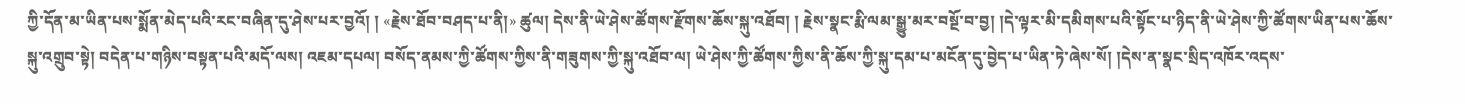ཀྱི་དོན་མ་ཡིན་པས་སྨོན་མེད་པའི་རང་བཞིན་དུ་ཤེས་པར་བྱའོ། ། «རྗེས་ཐོབ་བཤད་པ་ནི།» ཚུལ། དེས་ནི་ཡེ་ཤེས་ཚོགས་རྫོགས་ཆོས་སྐུ་འཐོབ། ། རྗེས་སྣང་རྨི་ལམ་སྒྱུ་མར་བསྔོ་བ་བྱ། །དེ་ལྟར་མི་དམིགས་པའི་སྟོང་པ་ཉིད་ནི་ཡེ་ཤེས་ཀྱི་ཚོགས་ཡིན་པས་ཆོས་སྐུ་འགྲུབ་སྟེ། བདེན་པ་གཉིས་བསྟན་པའི་མདོ་ལས། འཇམ་དཔལ། བསོད་ནམས་ཀྱི་ཚོགས་ཀྱིས་ནི་གཟུགས་ཀྱི་སྐུ་འཐོབ་ལ། ཡེ་ཤེས་ཀྱི་ཚོགས་ཀྱིས་ནི་ཆོས་ཀྱི་སྐུ་དམ་པ་མངོན་དུ་བྱེད་པ་ཡིན་ཏེ་ཞེས་སོ། །དེས་ན་སྣང་སྲིད་འཁོར་འདས་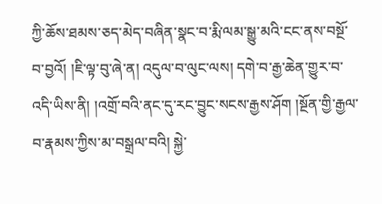ཀྱི་ཆོས་ཐམས་ཅད་མེད་བཞིན་སྣང་བ་རྨི་ལམ་སྒྱུ་མའི་ངང་ནས་བསྔོ་བ་བྱའོ། །ཇི་ལྟ་བུ་ཞེ་ན། འདུལ་བ་ལུང་ལས། དགེ་བ་རྒྱ་ཆེན་གྱུར་བ་འདི་ཡིས་ནི། །འགྲོ་བའི་ནང་དུ་རང་བྱུང་སངས་རྒྱས་ཤོག །སྔོན་གྱི་རྒྱལ་བ་རྣམས་ཀྱིས་མ་བསྒྲལ་བའི། སྐྱེ་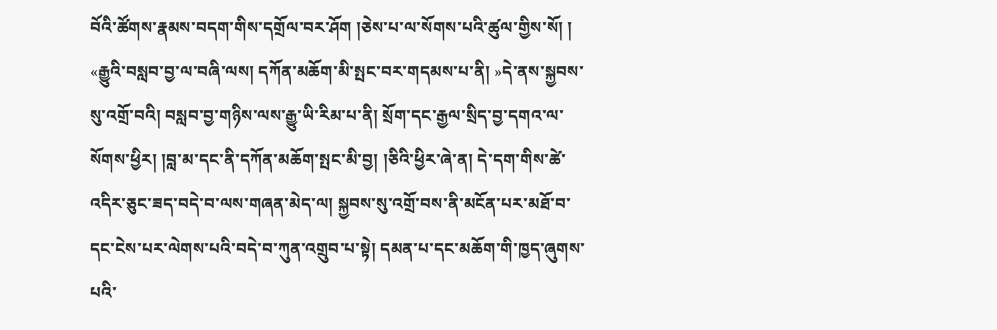བོའི་ཚོགས་རྣམས་བདག་གིས་དགྲོལ་བར་ཤོག །ཅེས་པ་ལ་སོགས་པའི་ཚུལ་གྱིས་སོ། ། «རྒྱུའི་བསླབ་བྱ་ལ་བཞི་ལས། དཀོན་མཆོག་མི་སྤང་བར་གདམས་པ་ནི། »དེ་ནས་སྐྱབས་སུ་འགྲོ་བའི། བསླབ་བྱ་གཉིས་ལས་རྒྱུ་ཡི་རིམ་པ་ནི། སྲོག་དང་རྒྱལ་སྲིད་བྱ་དགའ་ལ་སོགས་ཕྱིར། །བླ་མ་དང་ནི་དཀོན་མཆོག་སྤང་མི་བྱ། །ཅིའི་ཕྱིར་ཞེ་ན། དེ་དག་གིས་ཚེ་འདིར་ཅུང་ཟད་བདེ་བ་ལས་གཞན་མེད་ལ། སྐྱབས་སུ་འགྲོ་བས་ནི་མངོན་པར་མཐོ་བ་དང་ངེས་པར་ལེགས་པའི་བདེ་བ་ཀུན་འགྲུབ་པ་སྟེ། དམན་པ་དང་མཆོག་གི་ཁྱད་ཞུགས་པའི་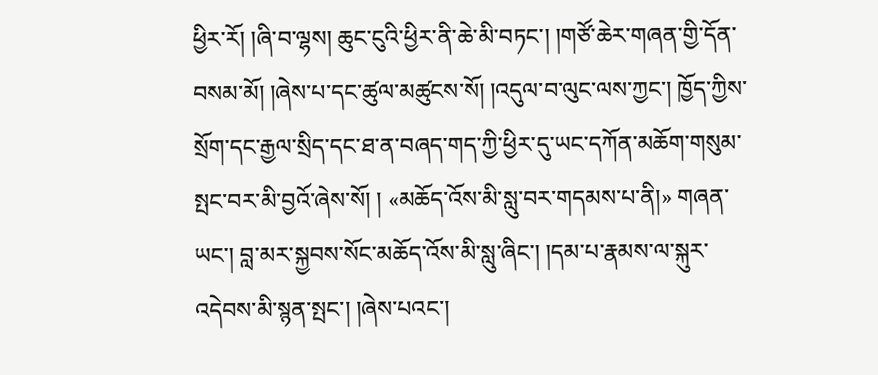ཕྱིར་རོ། །ཞི་བ་ལྷས། ཆུང་ངུའི་ཕྱིར་ནི་ཆེ་མི་བཏང་། །གཙོ་ཆེར་གཞན་གྱི་དོན་བསམ་མོ། །ཞེས་པ་དང་ཚུལ་མཚུངས་སོ། །འདུལ་བ་ལུང་ལས་ཀྱང་། ཁྱོད་ཀྱིས་སྲོག་དང་རྒྱལ་སྲིད་དང་ཐ་ན་བཞད་གད་ཀྱི་ཕྱིར་དུ་ཡང་དཀོན་མཆོག་གསུམ་སྤང་བར་མི་བྱའོ་ཞེས་སོ། ། «མཆོད་འོས་མི་སླུ་བར་གདམས་པ་ནི།» གཞན་ཡང་། བླ་མར་སྐྱབས་སོང་མཆོད་འོས་མི་སླུ་ཞིང་། །དམ་པ་རྣམས་ལ་སྐུར་འདེབས་མི་སྙན་སྤང་། །ཞེས་པའང་།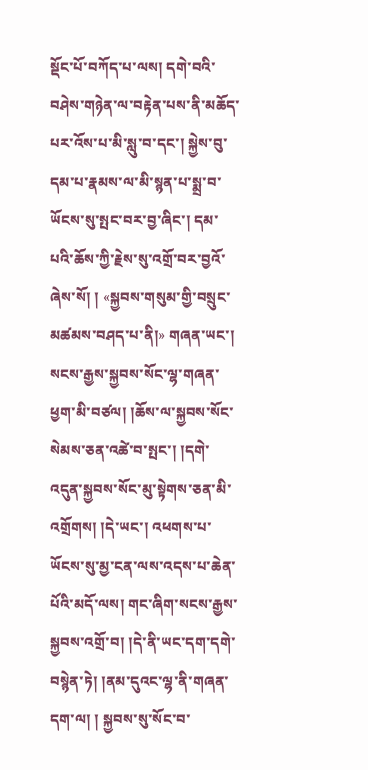སྡོང་པོ་བཀོད་པ་ལས། དགེ་བའི་བཤེས་གཉེན་ལ་བརྟེན་པས་ནི་མཆོད་པར་འོས་པ་མི་སླུ་བ་དང་། སྐྱེས་བུ་དམ་པ་རྣམས་ལ་མི་སྙན་པ་སྨྲ་བ་ཡོངས་སུ་སྤང་བར་བྱ་ཞིང་། དམ་པའི་ཆོས་ཀྱི་རྗེས་སུ་འགྲོ་བར་བྱའོ་ཞེས་སོ། ། «སྐྱབས་གསུམ་གྱི་བསྲུང་མཚམས་བཤད་པ་ནི།» གཞན་ཡང་། སངས་རྒྱས་སྐྱབས་སོང་ལྷ་གཞན་ཕྱག་མི་བཙལ། །ཆོས་ལ་སྐྱབས་སོང་སེམས་ཅན་འཚེ་བ་སྤང་། །དགེ་འདུན་སྐྱབས་སོང་མུ་སྟེགས་ཅན་མི་འགྲོགས། །དེ་ཡང་། འཕགས་པ་ཡོངས་སུ་མྱ་ངན་ལས་འདས་པ་ཆེན་པོའི་མདོ་ལས། གང་ཞིག་སངས་རྒྱས་སྐྱབས་འགྲོ་བ། །དེ་ནི་ཡང་དག་དགེ་བསྙེན་ཏེ། །ནམ་དུའང་ལྷ་ནི་གཞན་དག་ལ། ། སྐྱབས་སུ་སོང་བ་